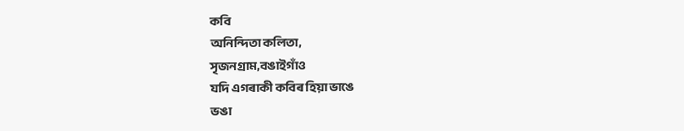কবি
অনিন্দিতা কলিতা,
সৃজনগ্ৰাম,বঙাইগাঁও
যদি এগৰাকী কবিৰ হিয়া ভাঙে
ভঙা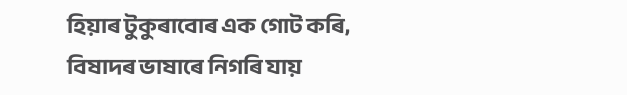হিয়াৰ টুকুৰাবোৰ এক গোট কৰি,
বিষাদৰ ভাষাৰে নিগৰি যায়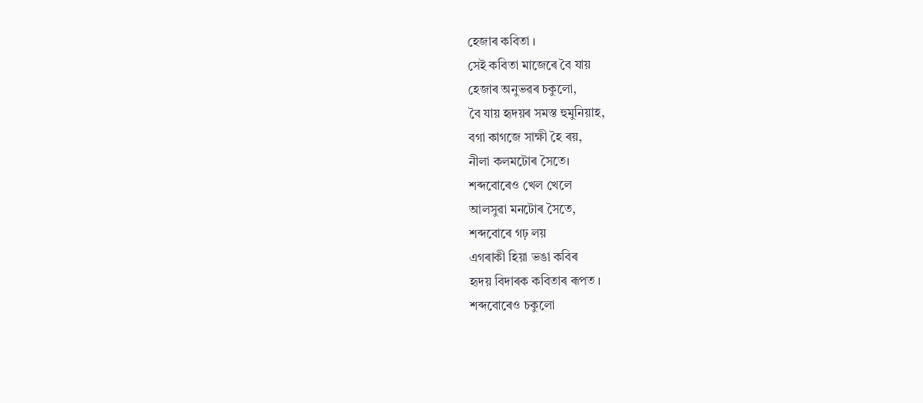হেজাৰ কবিতা ।
সেই কবিতা মাজেৰে বৈ যায়
হেজাৰ অনুভৱৰ চকুলো,
বৈ যায় হৃদয়ৰ সমস্ত হুমুনিয়াহ,
বগা কাগজে সাক্ষী হৈ ৰয়,
নীলা কলমটোৰ সৈতে।
শব্দবোৰেও খেল খেলে
আলসুৱা মনটোৰ সৈতে,
শব্দবোৰে গঢ় লয়
এগৰাকী হিয়া ভঙা কবিৰ
হৃদয় বিদাৰক কবিতাৰ ৰূপত ।
শব্দবোৰেও চকুলো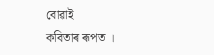বোৱাই
কবিতাৰ ৰূপত ।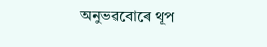অনুভৱবোৰে থূপ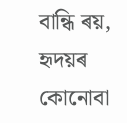বান্ধি ৰয়,
হৃদয়ৰ কোনোবা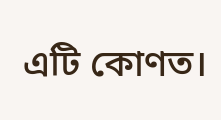এটি কোণত।